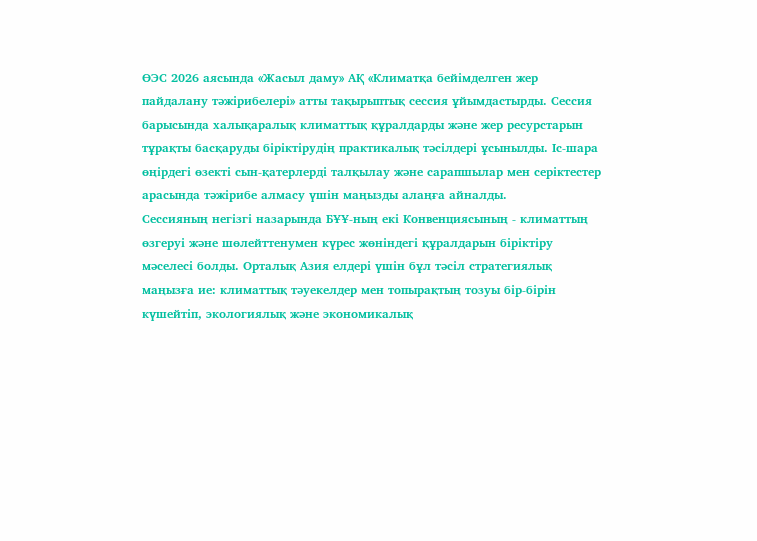ӨЭС 2026 аясында «Жасыл даму» АҚ «Климатқа бейімделген жер пайдалану тәжірибелері» атты тақырыптық сессия ұйымдастырды. Сессия барысында халықаралық климаттық құралдарды және жер ресурстарын тұрақты басқаруды біріктірудің практикалық тәсілдері ұсынылды. Іс-шара өңірдегі өзекті сын-қатерлерді талқылау және сарапшылар мен серіктестер арасында тәжірибе алмасу үшін маңызды алаңға айналды.
Сессияның негізгі назарында БҰҰ-ның екі Конвенциясының - климаттың өзгеруі және шөлейттенумен күрес жөніндегі құралдарын біріктіру мәселесі болды. Орталық Азия елдері үшін бұл тәсіл стратегиялық маңызға ие: климаттық тәуекелдер мен топырақтың тозуы бір-бірін күшейтіп, экологиялық және экономикалық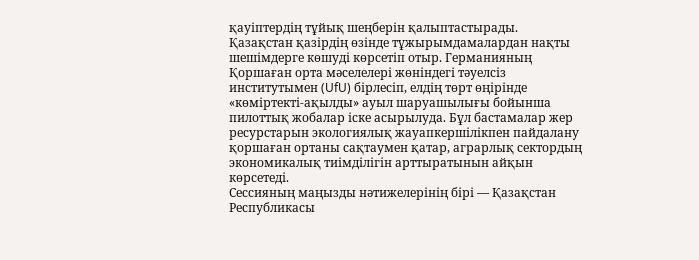қауіптердің тұйық шеңберін қалыптастырады.
Қазақстан қазірдің өзінде тұжырымдамалардан нақты шешімдерге көшуді көрсетіп отыр. Германияның Қоршаған орта мәселелері жөніндегі тәуелсіз институтымен (UfU) бірлесіп, елдің төрт өңірінде «көміртекті-ақылды» ауыл шаруашылығы бойынша пилоттық жобалар іске асырылуда. Бұл бастамалар жер ресурстарын экологиялық жауапкершілікпен пайдалану қоршаған ортаны сақтаумен қатар, аграрлық сектордың экономикалық тиімділігін арттыратынын айқын көрсетеді.
Сессияның маңызды нәтижелерінің бірі — Қазақстан Республикасы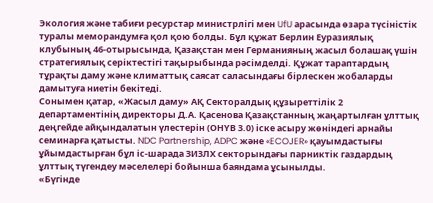Экология және табиғи ресурстар министрлігі мен UfU арасында өзара түсіністік туралы меморандумға қол қою болды. Бұл құжат Берлин Еуразиялық клубының 46-отырысында, Қазақстан мен Германияның жасыл болашақ үшін стратегиялық серіктестігі тақырыбында рәсімделді. Құжат тараптардың тұрақты даму және климаттық саясат саласындағы бірлескен жобаларды дамытуға ниетін бекітеді.
Сонымен қатар, «Жасыл даму» АҚ Секторалдық құзыреттілік 2 департаментінің директоры Д.А. Қасенова Қазақстанның жаңартылған ұлттық деңгейде айқындалатын үлестерін (ОНҮВ 3.0) іске асыру жөніндегі арнайы семинарға қатысты. NDC Partnership, ADPC және «ECOJER» қауымдастығы ұйымдастырған бұл іс-шарада ЗИЗЛХ секторындағы парниктік газдардың ұлттық түгендеу мәселелері бойынша баяндама ұсынылды.
«Бүгінде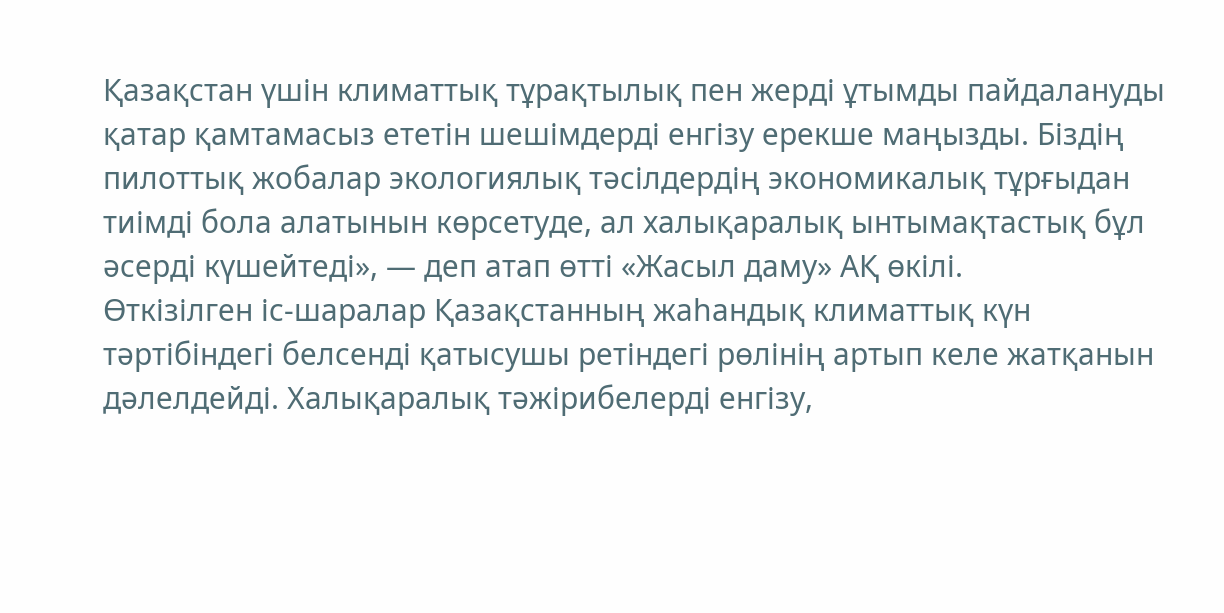Қазақстан үшін климаттық тұрақтылық пен жерді ұтымды пайдалануды қатар қамтамасыз ететін шешімдерді енгізу ерекше маңызды. Біздің пилоттық жобалар экологиялық тәсілдердің экономикалық тұрғыдан тиімді бола алатынын көрсетуде, ал халықаралық ынтымақтастық бұл әсерді күшейтеді», — деп атап өтті «Жасыл даму» АҚ өкілі.
Өткізілген іс-шаралар Қазақстанның жаһандық климаттық күн тәртібіндегі белсенді қатысушы ретіндегі рөлінің артып келе жатқанын дәлелдейді. Халықаралық тәжірибелерді енгізу,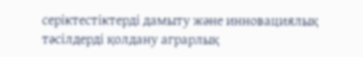серіктестіктерді дамыту және инновациялық тәсілдерді қолдану аграрлық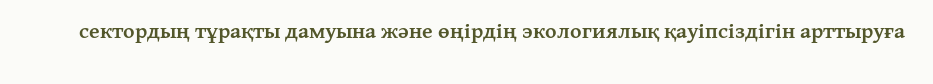сектордың тұрақты дамуына және өңірдің экологиялық қауіпсіздігін арттыруға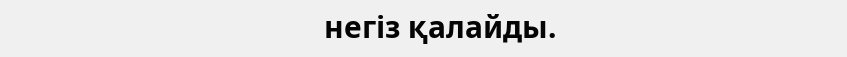негіз қалайды.